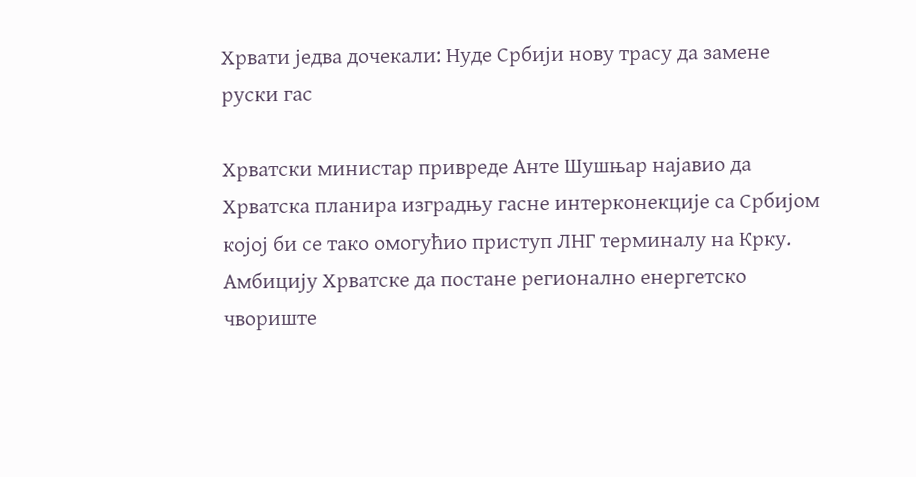Хрвати једва дочекали: Нуде Србији нову трасу да замене руски гас

Хрватски министар привреде Анте Шушњар најавио да Хрватска планира изградњу гасне интерконекције са Србијом којој би се тако омогућио приступ ЛНГ терминалу на Крку. Амбицију Хрватске да постане регионално енергетско чвориште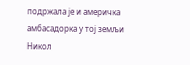подржала је и америчка амбасадорка у тој земљи Никол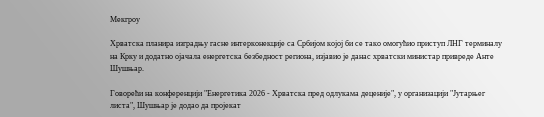Мекгроу

Хрватска планира изградњу гасне интерконекције са Србијом којој би се тако омогућио приступ ЛНГ терминалу на Крку и додатно ојачала енергетска безбедност региона, изјавио је данас хрватски министар привреде Анте Шушњар.

Говорећи на конференцији "Енергетика 2026 - Хрватска пред одлукама деценије", у организацији "Јутарњег листа", Шушњар је додао да пројекат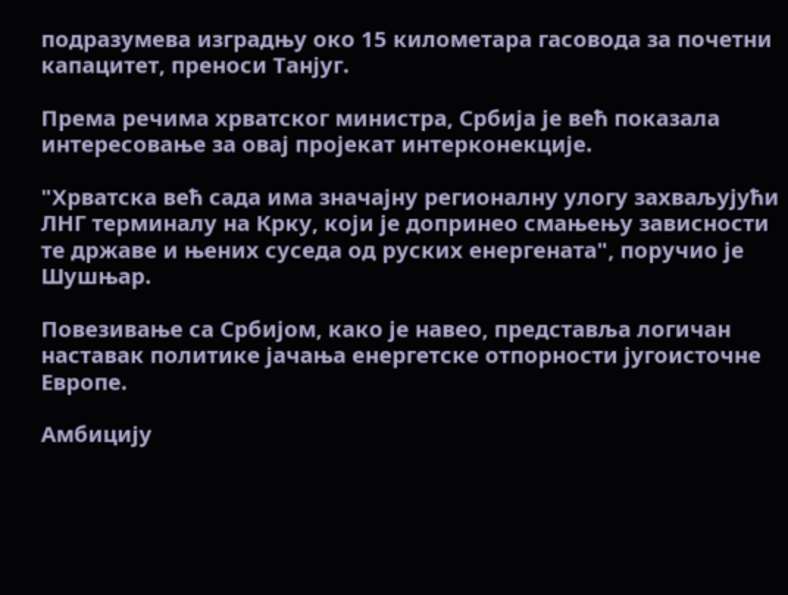подразумева изградњу око 15 километара гасовода за почетни капацитет, преноси Танјуг.

Према речима хрватског министра, Србија је већ показала интересовање за овај пројекат интерконекције.

"Хрватска већ сада има значајну регионалну улогу захваљујући ЛНГ терминалу на Крку, који је допринео смањењу зависности те државе и њених суседа од руских енергената", поручио је Шушњар.

Повезивање са Србијом, како је навео, представља логичан наставак политике јачања енергетске отпорности југоисточне Европе.

Амбицију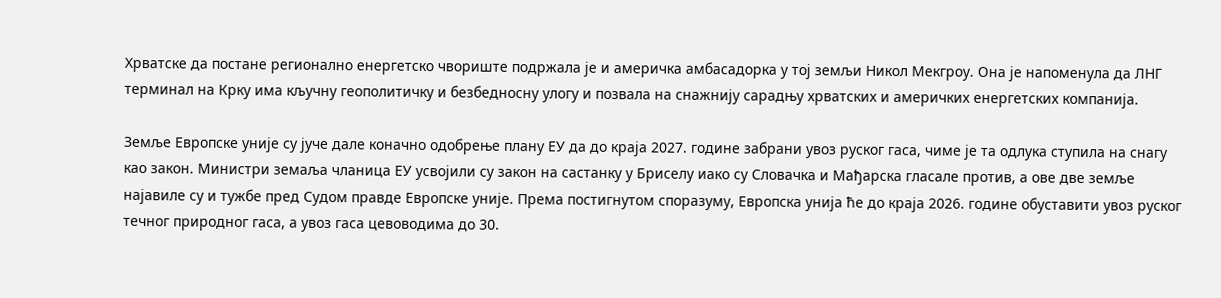Хрватске да постане регионално енергетско чвориште подржала је и америчка амбасадорка у тој земљи Никол Мекгроу. Она је напоменула да ЛНГ терминал на Крку има кључну геополитичку и безбедносну улогу и позвала на снажнију сарадњу хрватских и америчких енергетских компанија.

Земље Европске уније су јуче дале коначно одобрење плану ЕУ да до краја 2027. године забрани увоз руског гаса, чиме је та одлука ступила на снагу као закон. Министри земаља чланица ЕУ усвојили су закон на састанку у Бриселу иако су Словачка и Мађарска гласале против, а ове две земље најавиле су и тужбе пред Судом правде Европске уније. Према постигнутом споразуму, Европска унија ће до краја 2026. године обуставити увоз руског течног природног гаса, а увоз гаса цевоводима до 30.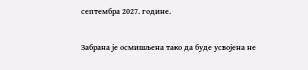септембра 2027. године.

Забрана је осмишљена тако да буде усвојена не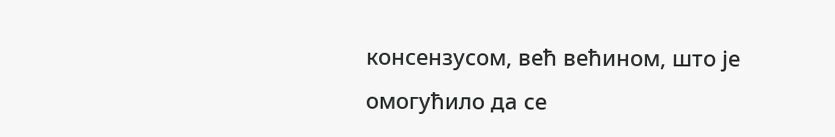консензусом, већ већином, што је омогућило да се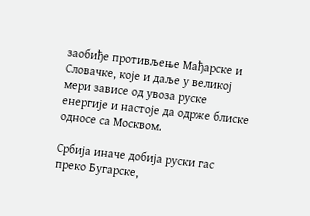заобиђе противљење Мађарске и Словачке, које и даље у великој мери зависе од увоза руске енергије и настоје да одрже блиске односе са Москвом.

Србија иначе добија руски гас преко Бугарске,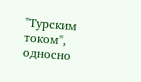"Турским током", односно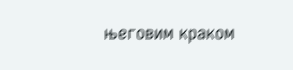његовим краком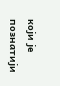који је познатији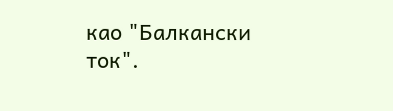као "Балкански ток".